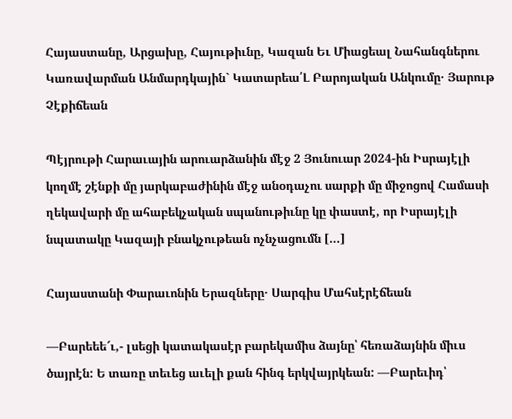Հայաստանը, Արցախը, Հայութիւնը, Կազան Եւ Միացեալ Նահանգներու Կառավարման Անմարդկային` Կատարեա՛Լ Բարոյական Անկումը․ Յարութ Չէքիճեան

Պէյրութի Հարաւային արուարձանին մէջ 2 Յունուար 2024-ին Իսրայէլի կողմէ շէնքի մը յարկաբաժինին մէջ անօդաչու սարքի մը միջոցով Համասի ղեկավարի մը ահաբեկչական սպանութիւնը կը փաստէ, որ Իսրայէլի նպատակը Կազայի բնակչութեան ոչնչացումն […]

Հայաստանի Փարաւոնին Երազները․ Սարգիս Մահսէրէճեան

—Բարեեե՜ւ,- լսեցի կատակասէր բարեկամիս ձայնը՝ հեռաձայնին միւս ծայրէն: Ե տառը տեւեց աւելի քան հինգ երկվայրկեան: —Բարեւիդ՝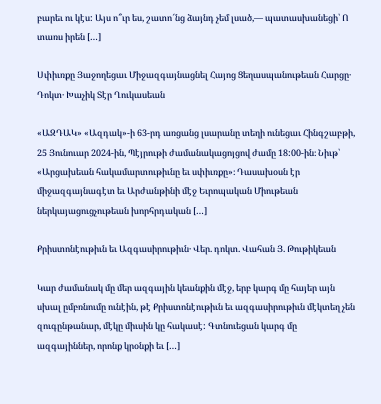բարեւ ու կէս: Այս ո՞ւր ես, շատո՜նց ձայնդ չեմ լսած,— պատասխանեցի՝ Ո տառս իրեն […]

Սփիւռքը Յաջողեցաւ Միջազգայնացնել Հայոց Ցեղասպանութեան Հարցը․ Դոկտ․ Խաչիկ Տէր Ղուկասեան

«ԱԶԴԱԿ» «Ազդակ»-ի 63-րդ առցանց լսարանը տեղի ունեցաւ Հինգշաբթի, 25 Յունուար 2024-ին, Պէյրութի ժամանակացոյցով ժամը 18:00-ին։ Նիւթ՝ «Արցախեան հակամարտութիւնը եւ սփիւռքը»։ Դասախօսն էր միջազգայնագէտ եւ Արժանթինի մէջ Եւրոպական Միութեան ներկայացուցչութեան խորհրդական […]

Քրիստոնէութիւն եւ Ազգասիրութիւն․ Վեր. դոկտ. Վահան Յ. Թութիկեան

Կար ժամանակ մը մեր ազգային կեանքին մէջ, երբ կարգ մը հայեր այն սխալ ըմբռնումը ունէին, թէ Քրիստոնէութիւն եւ ազգասիրութիւն մէկտեղ չեն զուգընթանար, մէկը միւսին կը հակասէ: Գտնուեցան կարգ մը ազգայիններ, որոնք կրօնքի եւ […]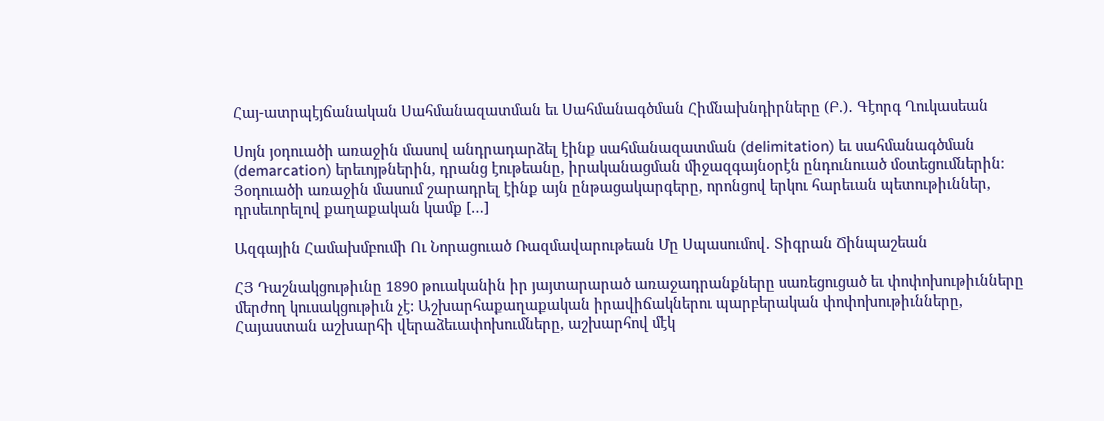Հայ-ատրպէյճանական Սահմանազատման եւ Սահմանագծման Հիմնախնդիրները (Բ.)․ Գէորգ Ղուկասեան

Սոյն յօդուածի առաջին մասով անդրադարձել էինք սահմանազատման (delimitation) եւ սահմանագծման (demarcation) երեւոյթներին, դրանց էութեանը, իրականացման միջազգայնօրէն ընդունուած մօտեցումներին։ Յօդուածի առաջին մասում շարադրել էինք այն ընթացակարգերը, որոնցով երկու հարեւան պետութիւններ, դրսեւորելով քաղաքական կամք […]

Ազգային Համախմբումի Ու Նորացուած Ռազմավարութեան Մը Սպասումով․ Տիգրան Ճինպաշեան

ՀՅ Դաշնակցութիւնը 1890 թուականին իր յայտարարած առաջադրանքները սառեցուցած եւ փոփոխութիւնները մերժող կուսակցութիւն չէ: Աշխարհաքաղաքական իրավիճակներու պարբերական փոփոխութիւնները, Հայաստան աշխարհի վերաձեւափոխումները, աշխարհով մէկ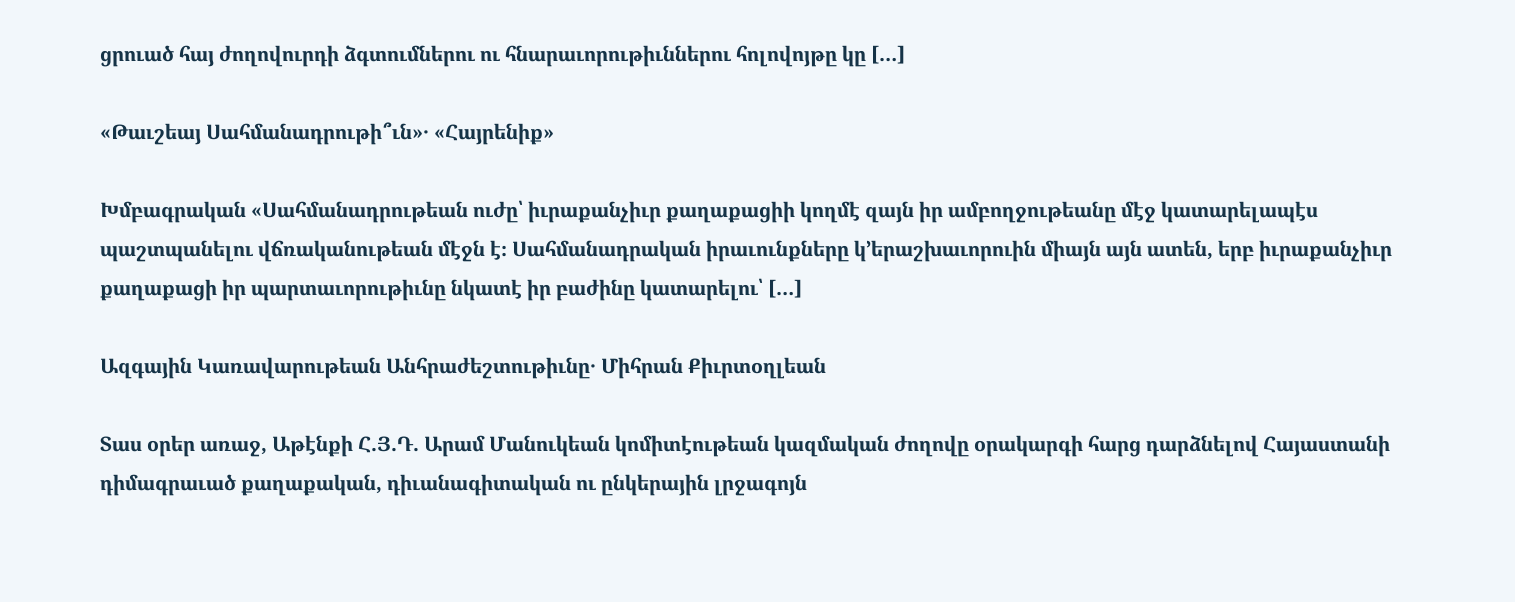ցրուած հայ ժողովուրդի ձգտումներու ու հնարաւորութիւններու հոլովոյթը կը […]

«Թաւշեայ Սահմանադրութի՞ւն»․ «Հայրենիք»

Խմբագրական «Սահմանադրութեան ուժը՝ իւրաքանչիւր քաղաքացիի կողմէ զայն իր ամբողջութեանը մէջ կատարելապէս պաշտպանելու վճռականութեան մէջն է։ Սահմանադրական իրաւունքները կ’երաշխաւորուին միայն այն ատեն, երբ իւրաքանչիւր քաղաքացի իր պարտաւորութիւնը նկատէ իր բաժինը կատարելու՝ […]

Ազգային Կառավարութեան Անհրաժեշտութիւնը․ Միհրան Քիւրտօղլեան

Տաս օրեր առաջ, Աթէնքի Հ.Յ.Դ. Արամ Մանուկեան կոմիտէութեան կազմական ժողովը օրակարգի հարց դարձնելով Հայաստանի դիմագրաւած քաղաքական, դիւանագիտական ու ընկերային լրջագոյն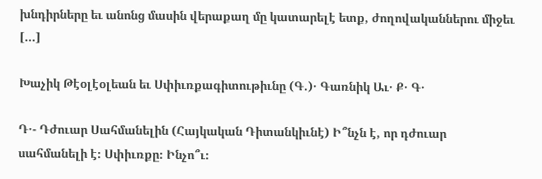խնդիրները եւ անոնց մասին վերաքաղ մը կատարելէ ետք, ժողովականներու միջեւ […]

Խաչիկ Թէօլէօլեան եւ Սփիւռքագիտութիւնը (Գ.)․ Գառնիկ Աւ․ Ք․ Գ․

Դ․- Դժուար Սահմանելին (Հայկական Դիտանկիւնէ) Ի՞նչն է, որ դժուար սահմանելի է։ Սփիւռքը։ Ինչո՞ւ։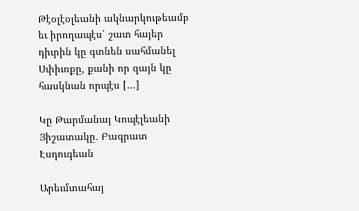Թէօլէօլեանի ակնարկութեամբ եւ իրողապէս՝ շատ հայեր դիւրին կը գտնեն սահմանել Սփիւռքը, քանի որ զայն կը հասկնան որպէս […]

Կը Թարմանայ Կոպէլեանի Յիշատակը․ Բագրատ Էսդուգեան

Արեւմտահայ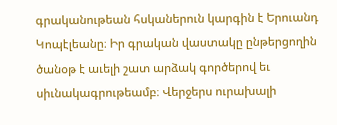գրականութեան հսկաներուն կարգին է Երուանդ Կոպէլեանը։ Իր գրական վաստակը ընթերցողին ծանօթ է աւելի շատ արձակ գործերով եւ սիւնակագրութեամբ։ Վերջերս ուրախալի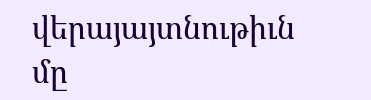վերայայտնութիւն մը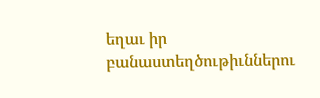եղաւ իր բանաստեղծութիւններու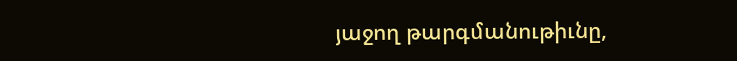յաջող թարգմանութիւնը,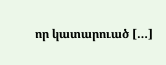որ կատարուած […]